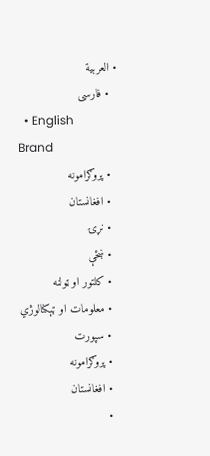• العربية
  • فارسی
  • English
Brand
  • پروګرامونه
  • افغانستان
  • نړۍ
  • ښځې
  • کلتور او ټولنه
  • معلومات او ټېکنالوژي
  • سپورت
  • پروګرامونه
  • افغانستان
  •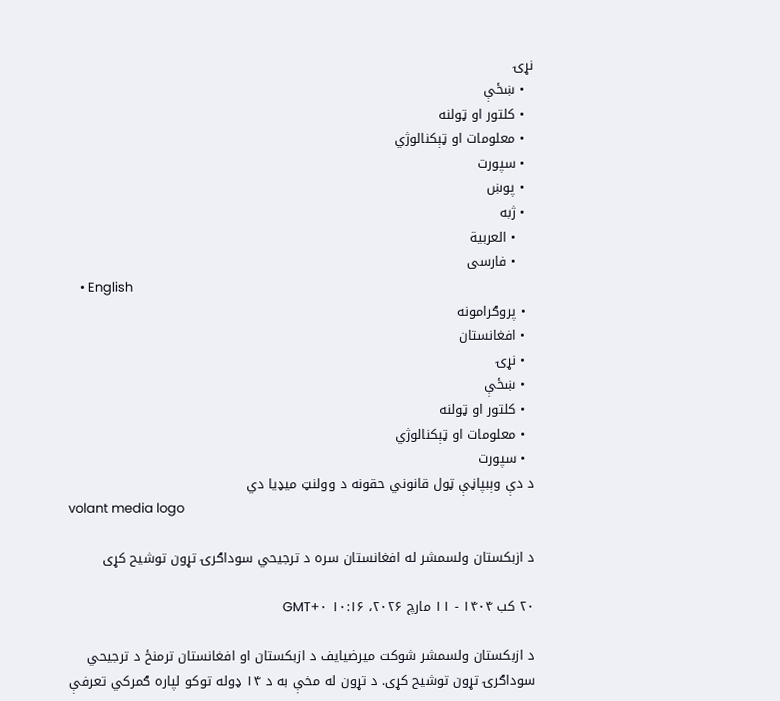نړۍ
  • ښځې
  • کلتور او ټولنه
  • معلومات او ټېکنالوژي
  • سپورت
  • پوښ
  • ژبه
    • العربية
    • فارسی
    • English
  • پروګرامونه
  • افغانستان
  • نړۍ
  • ښځې
  • کلتور او ټولنه
  • معلومات او ټېکنالوژي
  • سپورت
د دې وېبپاڼې ټول قانوني حقونه د وولنټ میډیا دي
volant media logo

د ازبکستان ولسمشر له افغانستان سره د ترجیحي سوداګرۍ تړون توشیح کړی

۲۰ کب ۱۴۰۴ - ۱۱ مارچ ۲۰۲۶، ۱۰:۱۶ GMT+۰

د ازبکستان ولسمشر شوکت میرضیایف د ازبکستان او افغانستان ترمنځ د ترجیحي سوداګرۍ تړون توشیح کړی. د تړون له مخې به د ۱۴ ډوله توکو لپاره ګمرکي تعرفې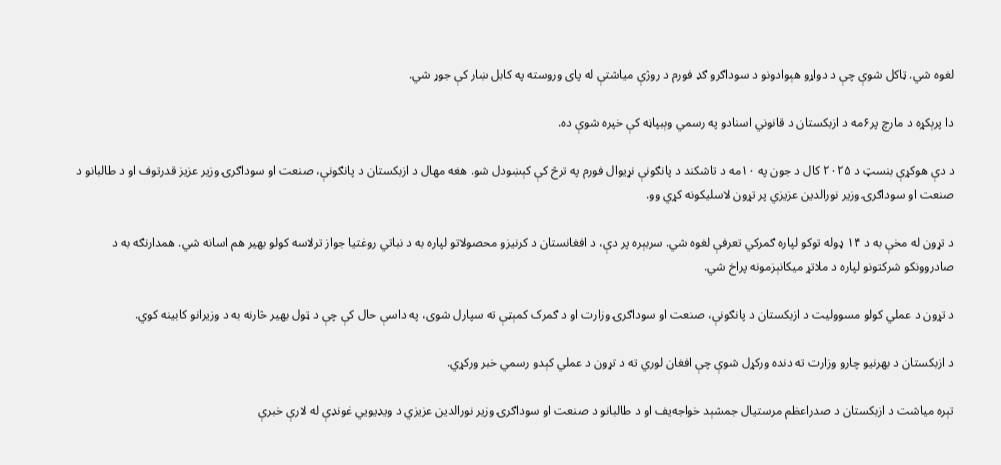لغوه شي. ټاکل شوې چې د دواړو هېوادونو د سوداګرو ګډ فورم د روژې میاشتې له پای وروسته په کابل ښار کې جوړ شي.

دا پرېکړه د مارچ پر۶مه د ازبکستان د قانوني اسنادو په رسمي وېبپاڼه کې خپره شوې ده.

د دې هوکړې بنسټ د ۲۰۲۵ کال د جون په ۱۰مه د تاشکند د پانګونې نړیوال فورم په ترڅ کې کېښودل شو. هغه مهال د ازبکستان د پانګونې، صنعت او سوداګرۍ وزیر عزیز قدرتوف او د طالبانو د صنعت او سوداګرۍ وزیر نورالدین عزیزي پر تړون لاسلیکونه کړي وو.

د تړون له مخې به د ۱۴ ډوله توکو لپاره ګمرکي تعرفې لغوه شي. سربېره پر دې، د افغانستان د کرنیزو محصولاتو لپاره به د نباتي روغتیا جواز ترلاسه کولو بهیر هم اسانه شي. همدارنګه به د صادروونکو شرکتونو لپاره د ملاتړ میکانېزمونه پراخ شي.

د تړون د عملي کولو مسوولیت د ازبکستان د پانګونې، صنعت او سوداګرۍ وزارت او د ګمرک کمېټې ته سپارل شوی، په داسې حال کې چې د ټول بهیر څارنه به د وزیرانو کابینه کوي.

د ازبکستان د بهرنیو چارو وزارت ته دنده ورکړل شوې چې افغان لوري ته د تړون د عملي کېدو رسمي خبر ورکړي.

تېره میاشت د ازبکستان د صدراعظم مرستیال جمشېد خواجه‌یف او د طالبانو د صنعت او سوداګرۍ وزیر نورالدین عزیزي د ویډیويي غونډې له لارې خبرې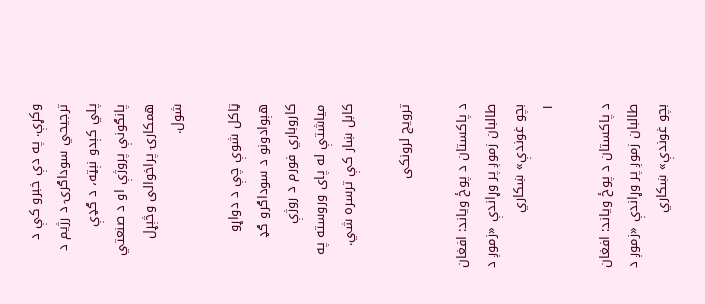وکړې. په دې خبرو کې د ترجیحي سوداګرۍ د رژیم د پلي کېدو نېټه، د ګډې پانګونې پروژې او د صنعتي همکارۍ پراخوالی وڅېړل شول.

ټاکل شوې چې د دواړو هېوادونو د سوداګرو ګډ کاروباري فورم د روژې میاشتې له پای وروسته په کابل ښار کې ترسره شي.

ترویج لرونکی

د پاکستان د پوځ ویاند: افغان طالبان زموږ پر وړاندې «زموږ د بچو غوندې» ښکاري
۱

د پاکستان د پوځ ویاند: افغان طالبان زموږ پر وړاندې «زموږ د بچو غوندې» ښکاري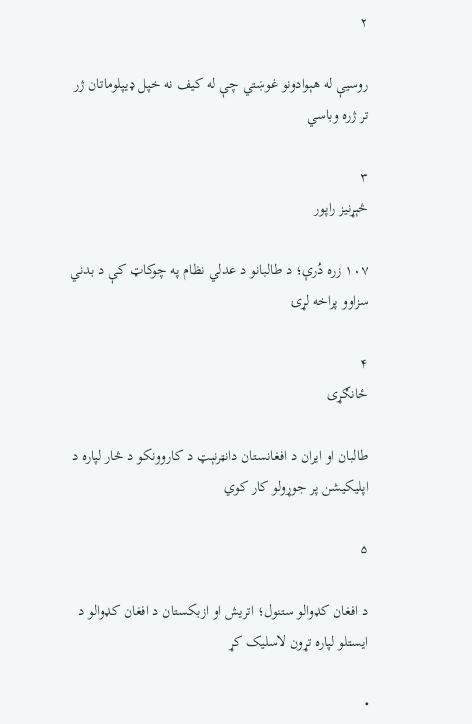۲

روسیې له هېوادونو غوښتي چې له کیف نه خپل ډیپلوماتان ژر تر ژره وباسي

۳
څېړنیز راپور

۱۰۷ زره دُرې؛ د طالبانو د عدلي نظام په چوکاټ کې د بدني سزاوو پراخه لړۍ

۴
ځانګړی

طالبان او ایران د افغانستان دانټرنېټ د کاروونکو د څار لپاره د اپلیکیشن پر جوړولو کار کوي

۵

د افغان کډوالو ستنول؛ اتریش او ازبکستان د افغان کډوالو د ایستلو لپاره تړون لاسلیک کړ

•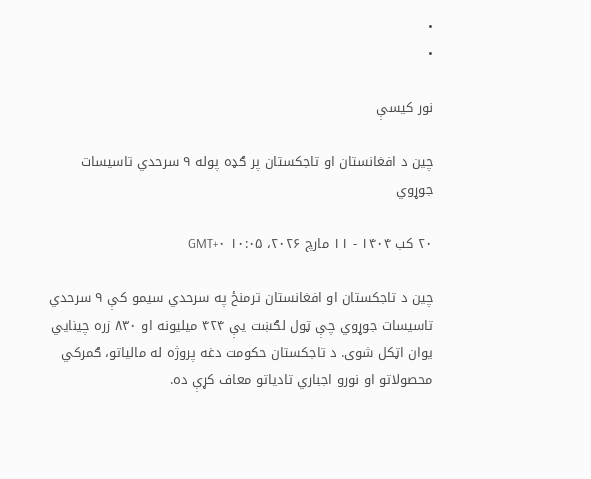•
•

نور کیسې

چین د افغانستان او تاجکستان پر ګډه پوله ۹ سرحدي تاسیسات جوړوي

۲۰ کب ۱۴۰۴ - ۱۱ مارچ ۲۰۲۶، ۱۰:۰۵ GMT+۰

چین د تاجکستان او افغانستان ترمنځ په سرحدي سیمو کې ۹ سرحدي تاسیسات جوړوي چې ټول لګښت یې ۴۲۴ میلیونه او ۸۳۰ زره چینایي یوان اټکل شوی. د تاجکستان حکومت دغه پروژه له مالیاتو، ګمرکي محصولاتو او نورو اجباري تادیاتو معاف کړې ده.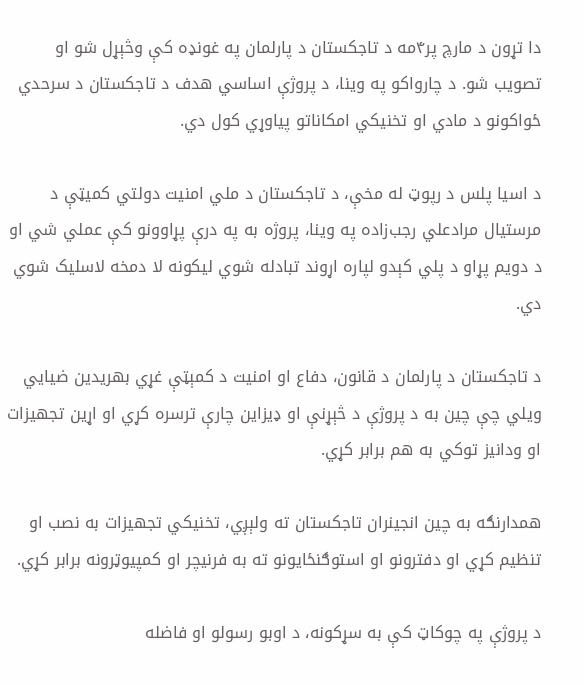دا تړون د مارچ پر۴مه د تاجکستان د پارلمان په غونډه کې وڅېړل شو او تصویب شو. د چارواکو په وینا، د پروژې اساسي هدف د تاجکستان د سرحدي ځواکونو د مادي او تخنیکي امکاناتو پیاوړي کول دي.

د اسیا پلس د رپوټ له مخې، د تاجکستان د ملي امنیت دولتي کمیټې د مرستیال مرادعلي رجب‌زاده په وینا، پروژه به په درې پړاوونو کې عملي شي او د دویم پړاو د پلي کېدو لپاره اړوند تبادله شوي لیکونه لا دمخه لاسلیک شوي دي.

د تاجکستان د پارلمان د قانون، دفاع او امنیت د کمېټې غړي بهریدین ضیايي ویلي چې چین به د پروژې د څېړنې او ډیزاین چارې ترسره کړي او اړین تجهیزات او ودانیز توکي به هم برابر کړي.

همدارنګه به چین انجینران تاجکستان ته ولېږي، تخنیکي تجهیزات به نصب او تنظیم کړي او دفترونو او استوګنځایونو ته به فرنیچر او کمپیوټرونه برابر کړي.

د پروژې په چوکاټ کې به سړکونه، د اوبو رسولو او فاضله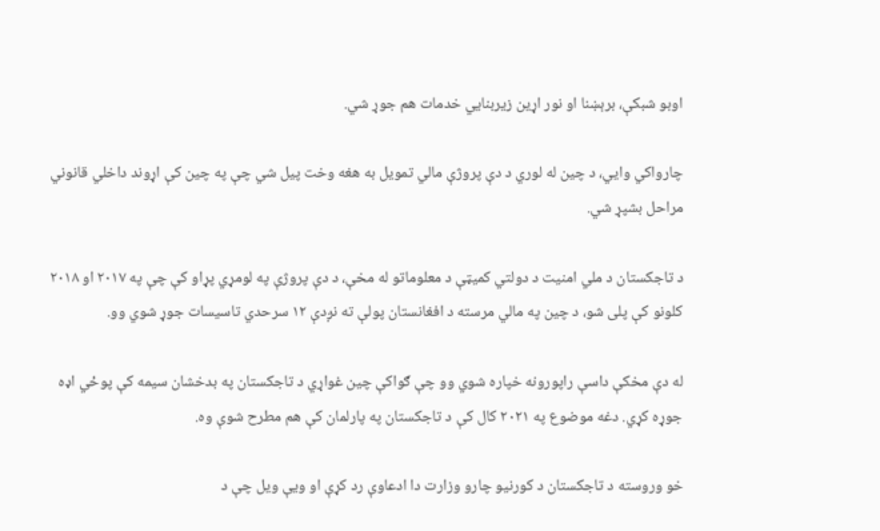اوبو شبکې، برېښنا او نور اړین زیربنايي خدمات هم جوړ شي.

چارواکي وايي، د چین له لوري د دې پروژې مالي تمویل به هغه وخت پیل شي چې په چین کې اړوند داخلي قانوني مراحل بشپړ شي.

د تاجکستان د ملي امنیت د دولتي کمیټې د معلوماتو له مخې، د دې پروژې په لومړي پړاو کې چې په ۲۰۱۷ او ۲۰۱۸ کلونو کې پلی شو، د چین په مالي مرسته د افغانستان پولې ته نږدې ۱۲ سرحدي تاسیسات جوړ شوي وو.

له دې مخکې داسې راپورونه خپاره شوي وو چې ګواکې چین غواړي د تاجکستان په بدخشان سیمه کې پوځي اډه جوړه کړي. دغه موضوع په ۲۰۲۱ کال کې د تاجکستان په پارلمان کې هم مطرح شوې وه.

خو وروسته د تاجکستان د کورنیو چارو وزارت دا ادعاوې رد کړې او ویې ویل چې د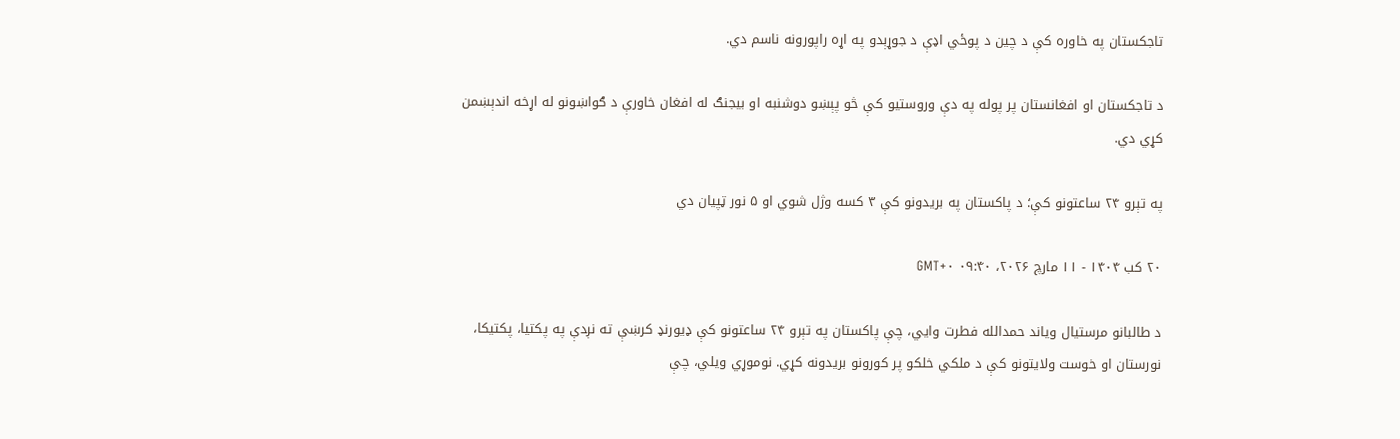تاجکستان په خاوره کې د چین د پوځي اډې د جوړېدو په اړه راپورونه ناسم دي.

د تاجکستان او افغانستان پر پوله په دې وروستیو کې څو پېښو دوشنبه او بیجنګ له افغان خاورې د ګواښونو له اړخه اندېښمن کړي دي.

په تېرو ۲۴ ساعتونو کې؛ د پاکستان په بریدونو کې ۳ کسه وژل شوي او ۵ نور ټپيان دي

۲۰ کب ۱۴۰۴ - ۱۱ مارچ ۲۰۲۶، ۰۹:۴۰ GMT+۰

د طالبانو مرستیال ویاند حمدالله فطرت وایي، چې پاکستان په تېرو ۲۴ ساعتونو کې ډیورنډ کرښې ته نږدې په پکتیا، پکتیکا، نورستان او خوست ولایتونو کې د ملکي‌ خلکو پر کورونو بریدونه کړي. نوموړي ویلي، چې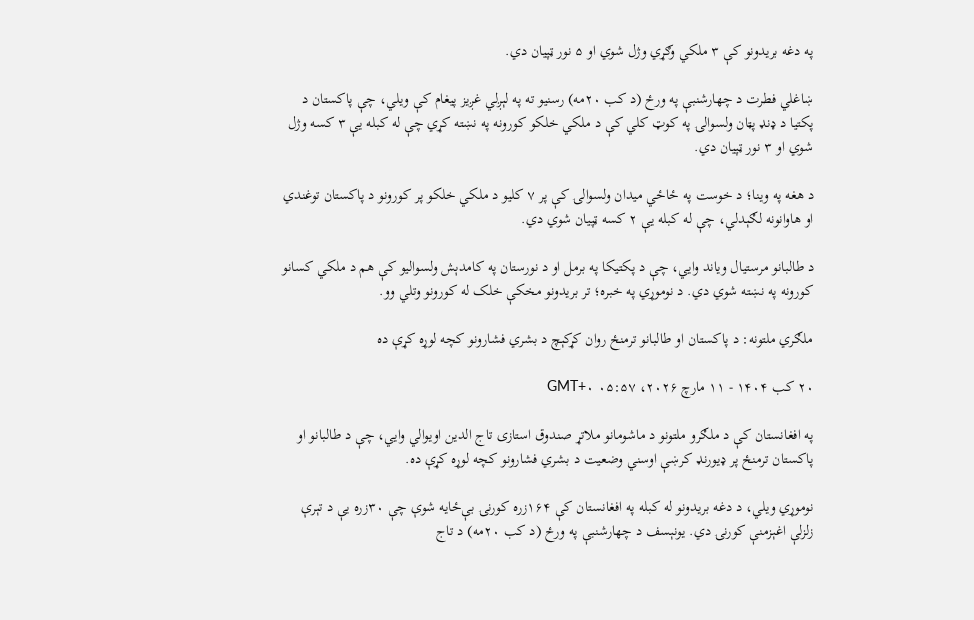په دغه بریدونو کې ۳ ملکي وګړي وژل شوي او ۵ نور ټپیان دي.

ښاغلي فطرت د چهارشنبې په ورځ (د کب ۲۰مه) رسنیو ته په لېږلي غږیز پیغام کې ویلي، چې پاکستان د پکتیا د ډنډ پټان ولسوالۍ په کوټ کلي کې د ملکي خلکو کورونه په نښته کړي چې له کبله یې ۳ کسه وژل شوي او ۳ نور ټپیان دي.

د هغه په وینا؛ د خوست په ځاځي میدان ولسوالۍ کې پر ۷ کلیو د ملکي خلکو پر کورونو د پاکستان توغندي او هاوانونه لګېدلي، چې له کبله یې ۲ کسه ټپيان شوي‌ دي.

د طالبانو مرستیال ویاند وايي، چې د پکتیکا په برمل او د نورستان په کامدېش ولسوالیو کې هم د ملکي کسانو کورونه په نښته شوي دي. د نوموړي په خبره؛ تر بریدونو مخکې خلک له کورونو وتلي وو.

ملګري ملتونه: د پاکستان او طالبانو ترمنځ روان کړکېچ د بشري فشارونو کچه لوړه کړې ده

۲۰ کب ۱۴۰۴ - ۱۱ مارچ ۲۰۲۶، ۰۵:۵۷ GMT+۰

په افغانستان کې د ملګرو ملتونو د ماشومانو ملاتړ صندوق استازی تاج الدین اویوالي وايي، چې د طالبانو او پاکستان ترمنځ پر ډیورنډ کرښې اوسني وضعیت د بشري فشارونو کچه لوړه کړې ده.

نوموړي ویلي، د دغه بریدونو له کبله په افغانستان کې ۱۶۴زره کورنۍ بې‌ځایه شوې چې ۳۰زره یې د تېرې زلزلې اغېزمنې کورنۍ دي. یونېسف د چهارشنبې په ورځ (د کب ۲۰مه) د تاج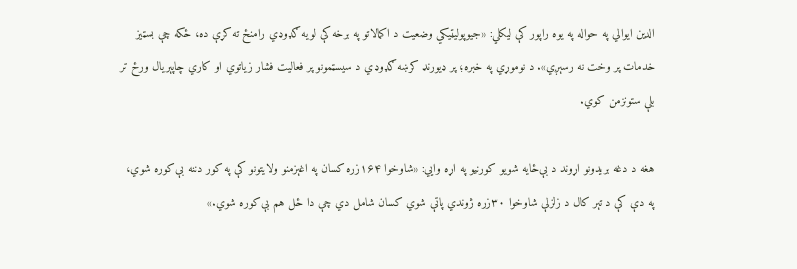الدین ایوالي په حواله په یوه راپور کې لیکلي: «جیوپولیټيکي وضعیت د اکمالاتو په برخه کې لویه ګډوډي رامنځ ته کړې ده، ځکه چې بسټیز خدمات پر وخت نه رسېږي». د نوموړي په خبره؛ پر ډیورنډ کرښه ګډوډي د سیسټمونو پر فعالیت فشار زیاتوي او کاري چاپېریال ورځ تر بلې ستونزمن کوي.

هغه د دغه بریدونو اړوند د بې‌ځایه شویو کورنیو په اړه وايي: «شاوخوا ۱۶۴زره کسان په اغېزمنو ولایتونو کې په کور دننه بې‌کوره شوي، په دې کې د تېر کال د زلزلې شاوخوا ۳۰زره ژوندي پاتې شوي کسان شامل دي چې دا ځل هم بې‌کوره شوي.»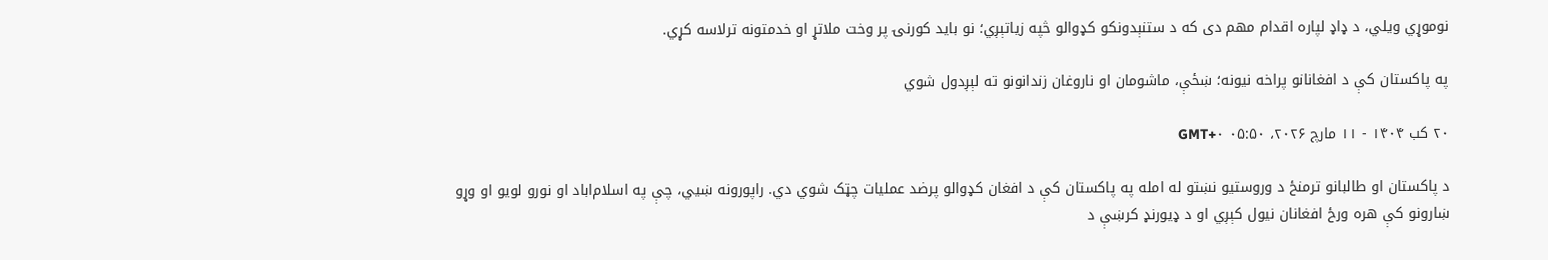نوموړي ویلي، د ډاډ لپاره اقدام مهم دی که د ستنېدونکو کډوالو څپه زیاتېږي؛ نو باید کورنۍ پر وخت ملاتړ او خدمتونه ترلاسه کړي.

په پاکستان کې د افغانانو پراخه نیونه؛ ښځې، ماشومان او ناروغان زندانونو ته لېږدول شوي

۲۰ کب ۱۴۰۴ - ۱۱ مارچ ۲۰۲۶، ۰۵:۵۰ GMT+۰

د پاکستان او طالبانو ترمنځ د وروستیو نښتو له امله په پاکستان کې د افغان کډوالو پرضد عملیات چټک شوي دي. راپورونه ښیي، چې په اسلام‌اباد او نورو لویو او وړو ښارونو کې هره ورځ افغانان نیول کېږي او د ډيورنډ کرښې د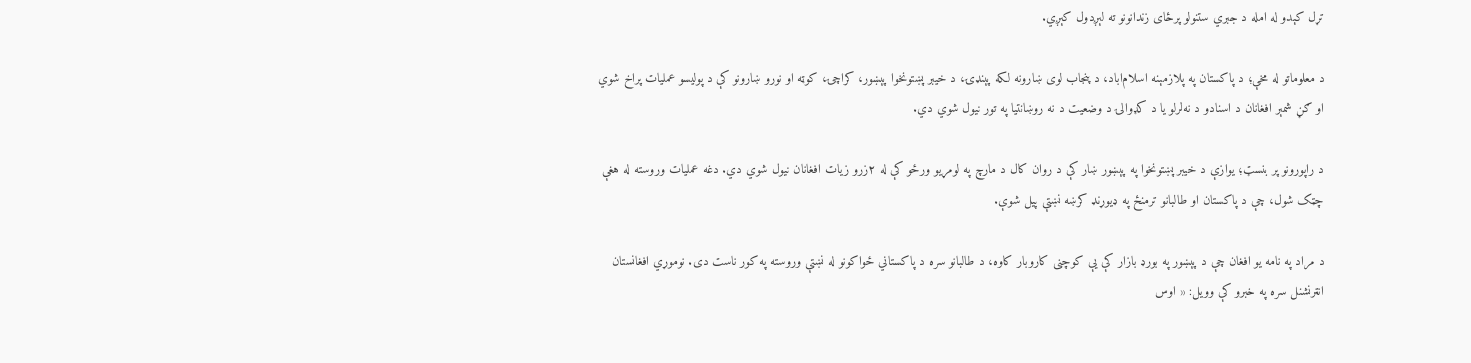تړل کېدو له امله د جبري ستنولو پرځای زندانونو ته لېږدول کېږي.

د معلوماتو له مخې؛ د پاکستان په پلازمېنه اسلام‌اباد، د پنجاب لوی ښارونه لکه پېنډۍ، د خیبر پښتونخوا پېښور، کراچۍ، کوټه او نورو ښارونو کې د پولیسو عملیات پراخ شوي او ګڼ شمېر افغانان د اسنادو د نه‌لرلو یا د کډوالۍ د وضعیت د نه روښانتیا په تور نیول شوي دي.

د راپورونو پر بنسټ؛ یوازې د خیبر پښتونخوا په پېښور ښار کې د روان کال د مارچ په لومړیو ورځو کې له ۲زرو زیات افغانان نیول شوي دي. دغه عملیات وروسته له هغې چټک شول، چې د پاکستان او طالبانو ترمنځ په ډيوړنډ کرښه نښتې پیل شوې.

د مراد په نامه یو افغان چې د پېښور په بورډ بازار کې یې کوچنی کاروبار کاوه، د طالبانو سره د پاکستاني ځواکونو له نښتې وروسته په کور ناست دی. نوموړي افغانستان انټرنشنل سره په خبرو کې وویل: « اوس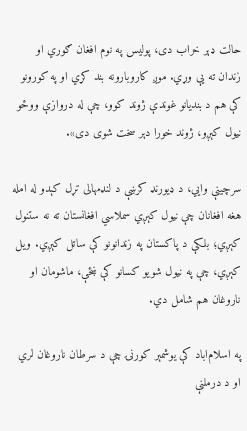حالت ډېر خراب دی، پولیس په نوم افغان ګوري او زندان ته یې وړي. موږ کاروبارونه بند کړي او په کورونو کې هم د بندیانو غوندې ژوند کوو، چې له دروازې ووځو نیول کېږو، ژوند خورا دېر سخت شوی دی».

سرچینې وایي، د ډيورنډ کرښې د لنډمهالی تړل کېدو له امله هغه افغانان چې نیول کېږي سملاسي افغانستان ته نه ستنول کېږي؛ بلکې د پاکستان په زندانونو کې ساتل کېږي. ویل کېږي، چې په نیول شویو کسانو کې ښځې، ماشومان او ناروغان هم شامل دي.

په اسلام‌اباد کې یوشمېر کورنۍ چې د سرطان ناروغان لري او د درملنې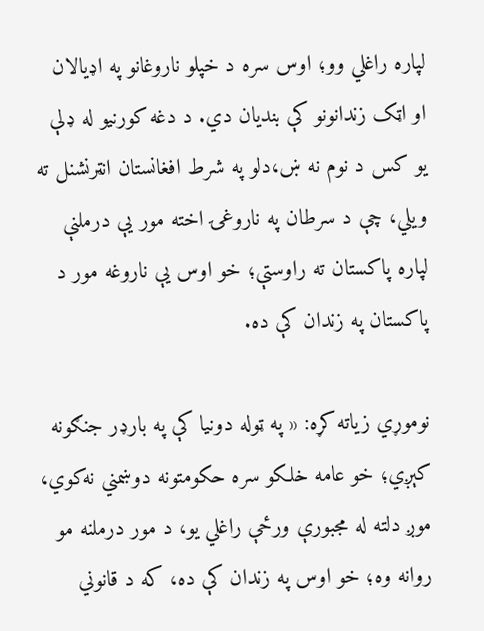لپاره راغلي وو؛ اوس سره د خپلو ناروغانو په اډیالان او اټک زندانونو کې بندیان دي. د دغه کورنیو له ډلې یو کس د نوم نه ښ،دلو په شرط افغانستان انټرنشنل ته ویلي، چې د سرطان په ناروغۍ اخته مور یې درملنې لپاره پاکستان ته راوستې؛ خو اوس یې ناروغه مور د پاکستان په زندان کې ده.

نوموړي زیاته کړه: « په ټوله دونیا کې په بارډر جنګونه کېږي؛ خو عامه خلکو سره حکومتونه دوښمني نه‌کوي، موږ دلته له مجبورې ورځې راغلي یو، د مور درملنه مو روانه وه؛ خو اوس په زندان کې ده، که د قانوني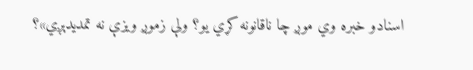اسنادو خبره وي موږ چا ناقانونه کړي یو؟ ولې زموږ ویزې نه تمدیدېږي»؟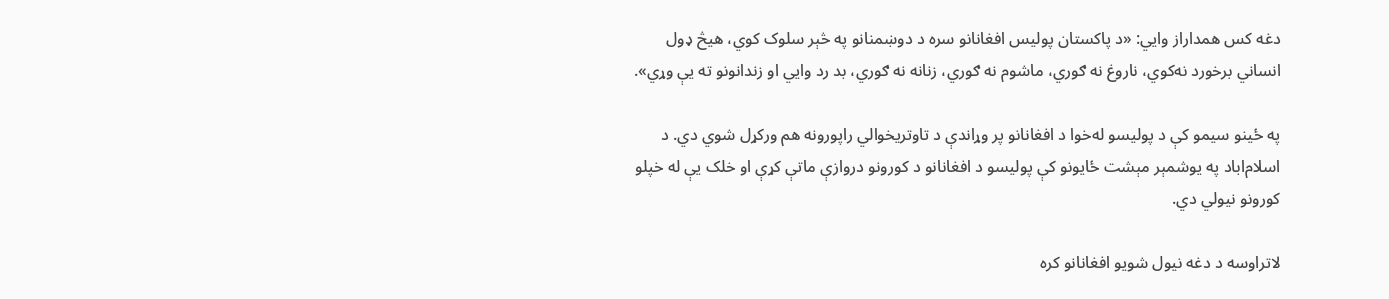دغه کس همداراز وایي: «د پاکستان پولیس افغانانو سره د دوښمنانو په څېر سلوک کوي، هیڅ ډول انساني برخورد نه‌کوي، ناروغ نه ګوري، ماشوم نه ګوري، زنانه نه ګوري، بد رد وایي او زندانونو ته یې وړي».

په ځینو سیمو کې د پولیسو له‌خوا د افغانانو پر وړاندې د تاوتریخوالي راپورونه هم ورکړل شوي دي. د اسلام‌اباد په یوشمېر مېشت ځایونو کې پولیسو د افغانانو د کورونو دروازې ماتې کړې او خلک یې له خپلو کورونو نیولي دي.

لاتراوسه د دغه نیول شویو افغانانو کره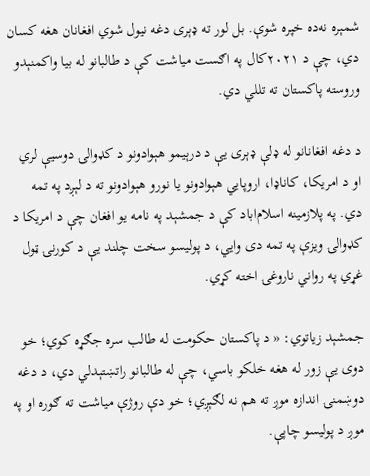شمېره نه‌ده خپره شوې. بل لور ته ډېری دغه نیول شوي افغانان هغه کسان دي، چې د ۲۰۲۱کال په اګست میاشت کې د طالبانو له بیا واکمنېدو وروسته پاکستان ته تللي دي.

د دغه افغانانو له ډلې ډېری یې د درېیمو هېوادونو د کډوالۍ دوسیې لري او د امریکا، کاناډا، اروپايي هېوادونو یا نورو هېوادونو ته د لېږد په تمه دي. په پلازمینه اسلام‌اباد کې د جمشېد په نامه یو افغان چې د امریکا د کډوالۍ ویزې په تمه دی وایي، د پولیسو سخت چلند یې د کورنۍ ټول غړي په رواني ناروغۍ اخته کړي.

جمشېد زیاتوي: « د پاکستان حکومت له طالب سره جګړه کوي؛ خو دوی یې زور له هغه خلکو باسي، چې له طالبانو راتښتېدلي دي، د دغه دوښمنۍ اندازه موږ ته هم نه لګېږي؛ خو دې روژې میاشت ته ګوره او په موږ د پولیسو چاپې.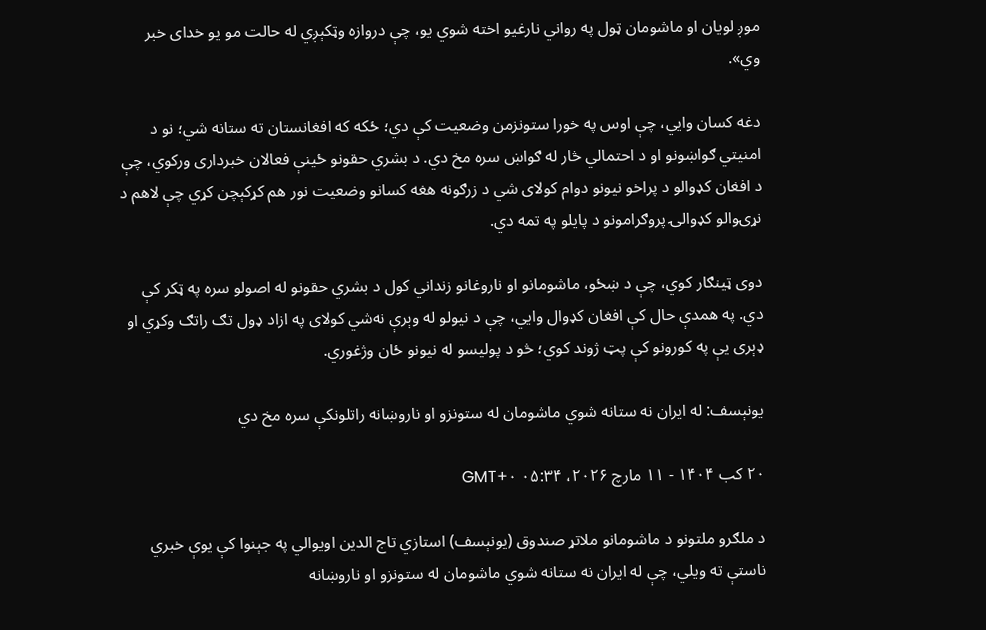موږ لویان او ماشومان ټول په رواني نارغیو اخته شوي یو، چې دروازه وټکېږي له حالت مو یو خدای خبر وي».

دغه کسان وایي، چې اوس په خورا ستونزمن وضعیت کې دي؛ ځکه که افغانستان ته ستانه شي؛ نو د امنیتي ګواښونو او د احتمالي څار له ګواښ سره مخ دي. د بشري حقونو ځینې فعالان خبرداری ورکوي، چې د افغان کډوالو د پراخو نیونو دوام کولای شي د زرګونه هغه کسانو وضعیت نور هم کړکېچن کړي چې لاهم د نړۍوالو کډوالۍ پروګرامونو د پایلو په تمه دي.

دوی ټینګار کوي، چې د ښځو، ماشومانو او ناروغانو زنداني کول د بشري حقونو له اصولو سره په ټکر کې دي. په همدې حال کې افغان کډوال وایي، چې د نیولو له وېرې نه‌شي کولای په ازاد ډول تګ راتګ وکړي او ډېری یې په کورونو کې پټ ژوند کوي؛ څو د پولیسو له نیونو ځان وژغوري.

یونېسف: له ایران نه ستانه شوي ماشومان له ستونزو او ناروښانه راتلونکې سره مخ دي

۲۰ کب ۱۴۰۴ - ۱۱ مارچ ۲۰۲۶، ۰۵:۳۴ GMT+۰

د ملګرو ملتونو د ماشومانو ملاتړ صندوق (یونېسف) استازي تاج الدین اویوالي په جېنوا کې یوې خبري ناستې ته ویلي، چې له ایران نه ستانه شوي ماشومان له ستونزو او ناروښانه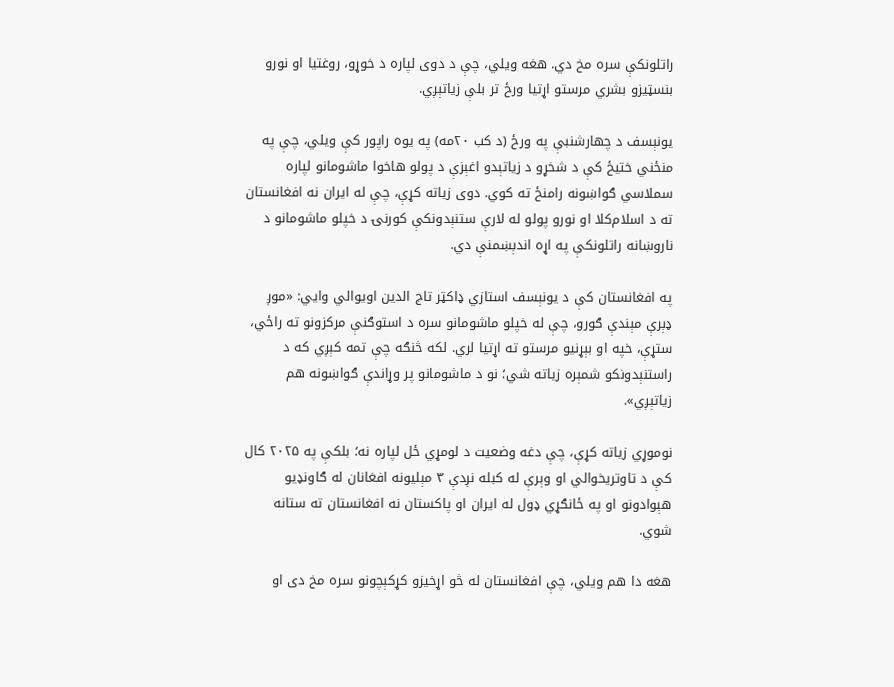راتلونکې سره مخ دي. هغه ویلي، چې د دوی لپاره د خوړو، روغتیا او نورو بنسټیزو بشري مرستو اړتیا ورځ تر بلې زیاتېږي.

یونېسف د چهارشنبې په ورځ (د کب ۲۰مه) په یوه راپور کې ویلي، چې په منځني ختیځ کې د شخړو د زیاتېدو اغېزې د پولو هاخوا ماشومانو لپاره سملاسي ګواښونه رامنځ ته کوي. دوی زیاته کړې، چې له ایران نه افغانستان ته د اسلام‌کلا او نورو پولو له لارې ستنېدونکې کورنۍ د خپلو ماشومانو د ناروښانه راتلونکې په اړه اندېښمنې دي.

په افغانستان کې د یونېسف استازي ډاکټر تاج الدین اویوالي وايي: «موږ ډېرې مېندې ګورو، چې له خپلو ماشومانو سره د استوګنې مرکزونو ته راځي، ستړې، خپه او بېړنیو مرستو ته اړتیا لري. لکه څنګه چې تمه کېږي که د راستنېدونکو شمېره زیاته شي؛ نو د ماشومانو پر وړاندې ګواښونه هم زیاتېږي».

نوموړي‌ زیاته کړې، چې دغه وضعیت د لومړي ځل لپاره نه؛ بلکې په ۲۰۲۵ کال کې د تاوتریخوالي او وېرې له کبله نږدې ۳ مېلیونه افغانان له ګاونډيو هېوادونو او په ځانګړي ډول له ایران او پاکستان نه افغانستان ته ستانه شوي.

هغه دا هم ویلي، چې افغانستان له څو اړخیزو کړکېچونو سره مخ دی او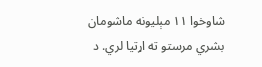شاوخوا ۱۱ مېلیونه ماشومان بشري مرستو ته اړتیا لري. د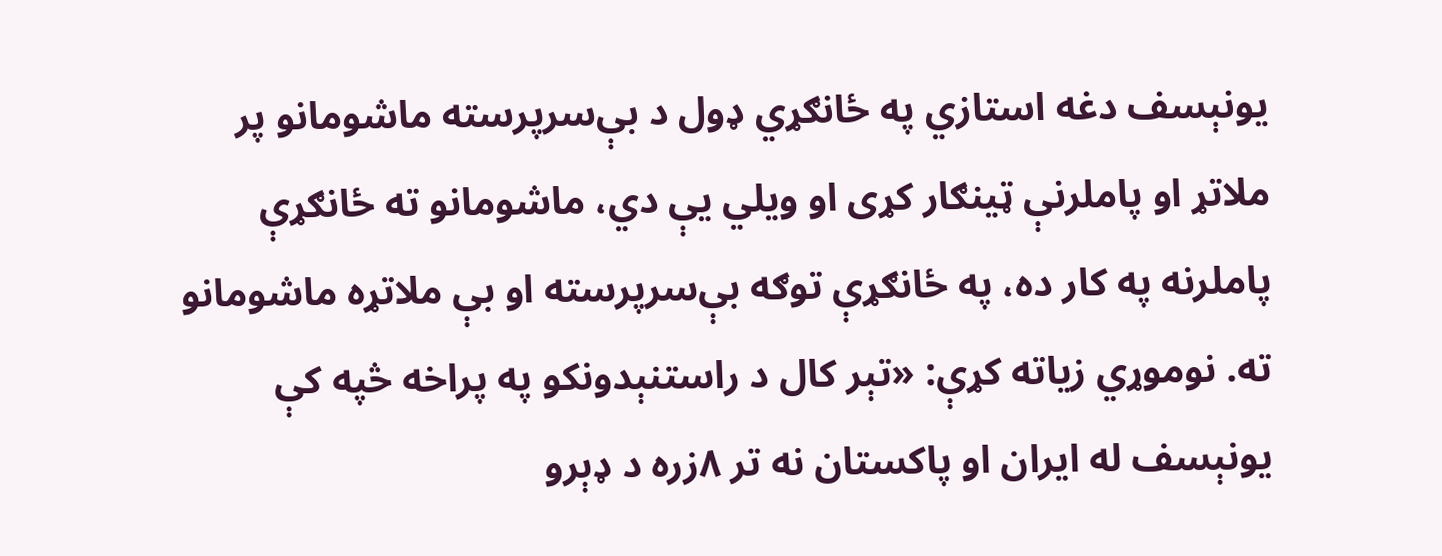یونېسف دغه استازي‌ په ځانګړي ډول د بې‌سرپرسته ماشومانو پر ملاتړ او پاملرنې ټینګار کړی او ویلي یې دي، ماشومانو ته ځانګړې پاملرنه په کار ده، په ځانګړې توګه بې‌سرپرسته او بې ملاتړه ماشومانو ته. نوموړي زیاته کړې: «تېر کال د راستنېدونکو په پراخه څپه کې یونېسف له ایران او پاکستان نه تر ۸زره د ډېرو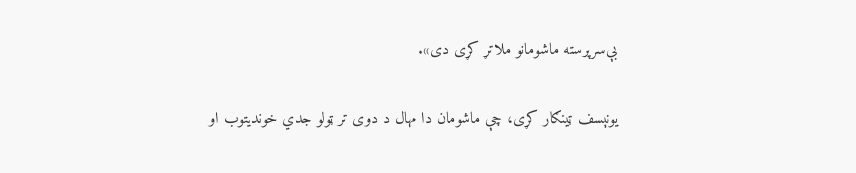بې‌سرپرسته ماشومانو ملاتړ کړی دی».

یونېسف ټینګار کړی، چې ماشومان دا مهال د دوی تر ټولو جدي خوندیتوب او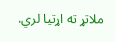ملاتړ ته اړتیا لري.